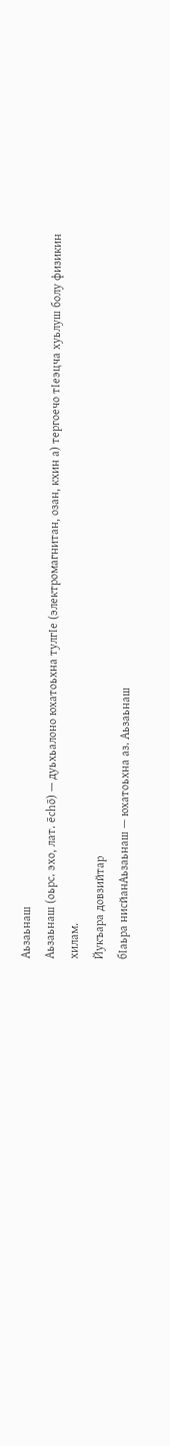Аьзаьнаш
Аьзаьнаш (оьрс. эхо, лат. ēсhō) — дуьхьалоно юхатоьхна тулгӀе (электромагнитан, озан, кхин а) тергоечо тӀеэцча хуьлуш болу физикин хилам.
Йукъара довзийтар
бӀаьра нисйанАьзаьнаш — юхатоьхна аз. Аьзаьнаш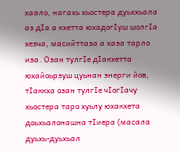хаало, нагахь хьостера дуьххьала аз дӀа а кхетта юхадогӀуш шолгӀа хезча, масийттаза а хаза тарло иза. Озан тулгӀе дӀакхетта юхайоьрзуш цуьнан энерги йов, тӀаккха озан тулгӀе чӀогӀачу хьостера таро хуьлу юхакхета доьхьалонашна тӀиера (масала дуьхь-дуьхьал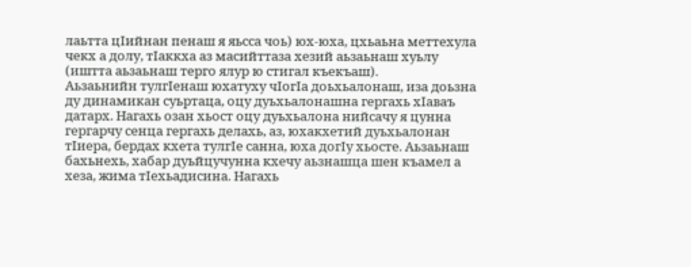лаьтта цӀийнан пенаш я яьсса чоь) юх-юха, цхьаьна меттехула чекх а долу, тӀаккха аз масийттаза хезий аьзаьнаш хуьлу (иштта аьзаьнаш терго ялур ю стигал къекъаш).
Аьзаьнийн тулгӀенаш юхатуху чӀогӀа доьхьалонаш, иза доьзна ду динамикан суьртаца, оцу дуьхьалонашна гергахь хӀаваъ датарх. Нагахь озан хьост оцу дуьхьалона нийсачу я цунна гергарчу сенца гергахь делахь, аз, юхакхетий дуьхьалонан тӀиера, бердах кхета тулгӀе санна, юха догӀу хьосте. Аьзаьнаш бахьнехь, хабар дуьйцучунна кхечу аьзнашца шен къамел а хеза, жима тӀехьадисина. Нагахь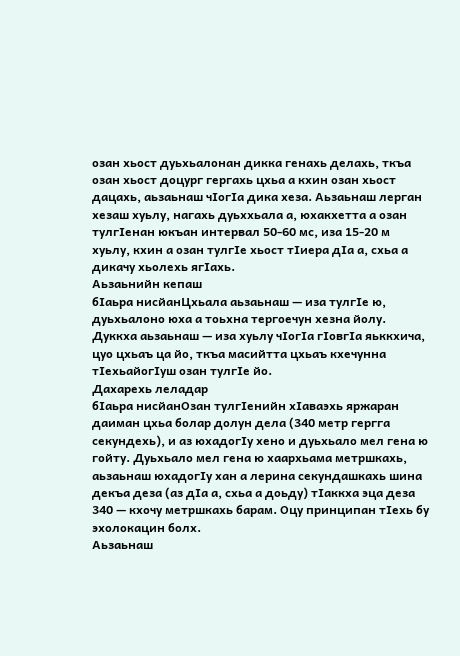озан хьост дуьхьалонан дикка генахь делахь, ткъа озан хьост доцург гергахь цхьа а кхин озан хьост дацахь, аьзаьнаш чӀогӀа дика хеза. Аьзаьнаш лерган хезаш хуьлу, нагахь дуьххьала а, юхакхетта а озан тулгӀенан юкъан интервал 50-60 мс, иза 15-20 м хуьлу, кхин а озан тулгӀе хьост тӀиера дӀа а, схьа а дикачу хьолехь ягӀахь.
Аьзаьнийн кепаш
бӀаьра нисйанЦхьала аьзаьнаш — иза тулгӀе ю, дуьхьалоно юха а тоьхна тергоечун хезна йолу.
Дуккха аьзаьнаш — иза хуьлу чӀогӀа гӀовгӀа яьккхича, цуо цхьаъ ца йо, ткъа масийтта цхьаъ кхечунна тӀехьайогӀуш озан тулгӀе йо.
Дахарехь леладар
бӀаьра нисйанОзан тулгӀенийн хӀаваэхь яржаран даиман цхьа болар долун дела (340 метр гергга секундехь), и аз юхадогӀу хено и дуьхьало мел гена ю гойту. Дуьхьало мел гена ю хаархьама метршкахь, аьзаьнаш юхадогӀу хан а лерина секундашкахь шина декъа деза (аз дӀа а, схьа а доьду) тӀаккха эца деза 340 — кхочу метршкахь барам. Оцу принципан тӀехь бу эхолокацин болх.
Аьзаьнаш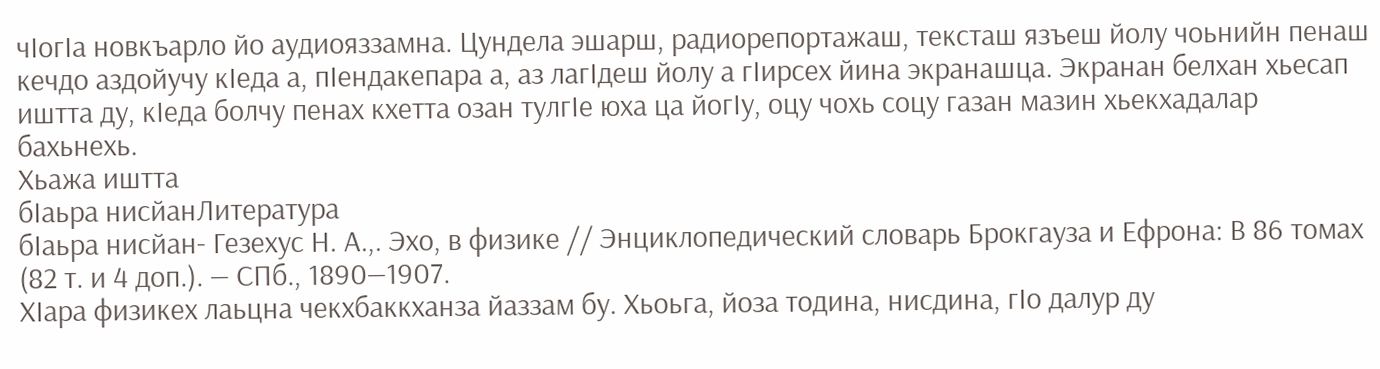чӀогӀа новкъарло йо аудиояззамна. Цундела эшарш, радиорепортажаш, тексташ язъеш йолу чоьнийн пенаш кечдо аздойучу кӀеда а, пӀендакепара а, аз лагӀдеш йолу а гӀирсех йина экранашца. Экранан белхан хьесап иштта ду, кӀеда болчу пенах кхетта озан тулгӀе юха ца йогӀу, оцу чохь соцу газан мазин хьекхадалар бахьнехь.
Хьажа иштта
бӀаьра нисйанЛитература
бӀаьра нисйан- Гезехус Н. А.,. Эхо, в физике // Энциклопедический словарь Брокгауза и Ефрона: В 86 томах (82 т. и 4 доп.). — СПб., 1890—1907.
ХӀара физикех лаьцна чекхбаккханза йаззам бу. Хьоьга, йоза тодина, нисдина, гӀо далур ду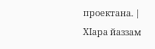проектана. |
ХӀара йаззам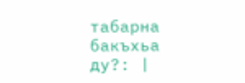табарна бакъхьа ду?: |